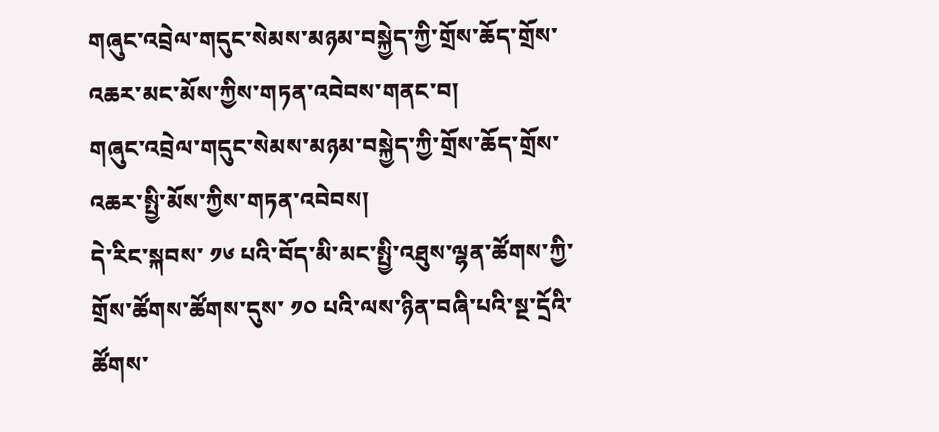གཞུང་འབྲེལ་གདུང་སེམས་མཉམ་བསྐྱེད་ཀྱི་གྲོས་ཆོད་གྲོས་འཆར་མང་མོས་ཀྱིས་གཏན་འབེབས་གནང་བ།
གཞུང་འབྲེལ་གདུང་སེམས་མཉམ་བསྐྱེད་ཀྱི་གྲོས་ཆོད་གྲོས་འཆར་སྤྱི་མོས་ཀྱིས་གཏན་འབེབས།
དེ་རིང་སྐབས་ ༡༦ པའི་བོད་མི་མང་སྤྱི་འཐུས་ལྷན་ཚོགས་ཀྱི་གྲོས་ཚོགས་ཚོགས་དུས་ ༡༠ པའི་ལས་ཉིན་བཞི་པའི་སྔ་དྲོའི་ཚོགས་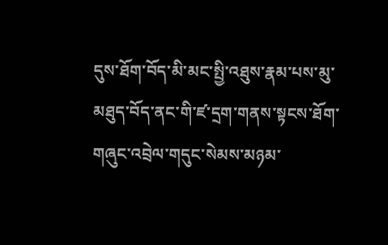དུས་ཐོག་བོད་མི་མང་སྤྱི་འཐུས་རྣམ་པས་མུ་མཐུད་བོད་ནང་གི་ཛ་དྲག་གནས་སྟངས་ཐོག་གཞུང་འབྲེལ་གདུང་སེམས་མཉམ་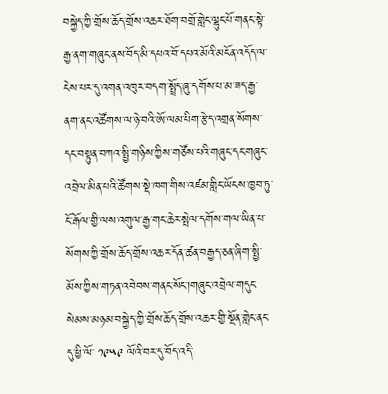བསྐྱེད་ཀྱི་གྲོས་ཆོད་གྲོས་འཆར་ཐོག་བགྲོ་གླེང་ལྷུང་པོ་གནང་སྟེ་རྒྱ་ནག་གཞུང་ནས་བོད་མི་དཔའ་བོ་དཔའ་མོའི་མངོན་འདོད་ལ་ངེས་པར་དུ་འགན་འཁུར་བདག་སྤྲོད་ཞུ་དགོས་པ་མ་ཟད་རྒྱ་ནག་ནང་འཚོགས་ལ་ཉེ་བའི་ཨོ་ལམ་པིག་རྩེད་འགྲན་སོགས་དང་བསྟུན་བཀའ་སྤྱི་གཉིས་ཀྱིས་གཙོས་པའི་གཞུང་དང་གཞུང་འབྲེལ་མིན་པའི་ཚོགས་སྡེ་ཁག་གིས་འཛམ་གླིང་ཡོངས་ཁྱབ་ཏུ་ངོ་རྒོལ་གྱི་ལས་འགུལ་རྒྱ་གང་ཆེར་སྤེལ་དགོས་གལ་ཡིན་པ་སོགས་ཀྱི་གྲོས་ཆོད་གྲོས་འཆར་དོན་ཚན་བརྒྱད་ཅན་ཞིག་སྤྱི་མོས་ཀྱིས་གཏན་འབེབས་གནང་སོང་།གཞུང་འབྲེལ་གདུང་སེམས་མཉམ་བསྐྱེད་ཀྱི་གྲོས་ཆོད་གྲོས་འཆར་གྱི་སྔོན་གླེང་ནང་དུ་ཕྱི་ལོ་ ༡༩༥༩ ལོའི་བར་དུ་བོད་འདི་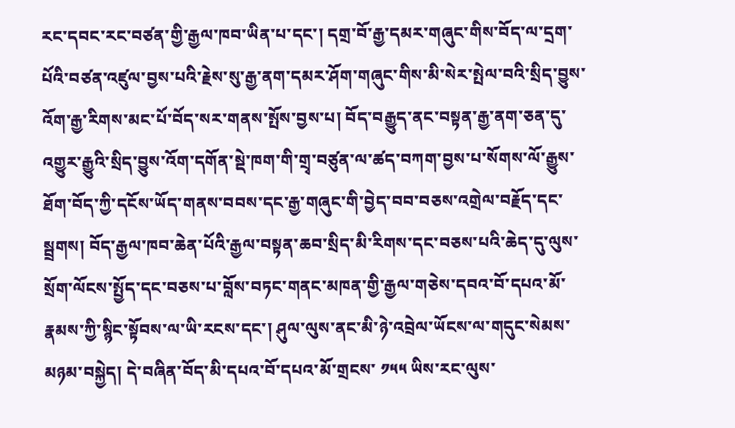རང་དབང་རང་བཙན་གྱི་རྒྱལ་ཁབ་ཡིན་པ་དང་། དགྲ་བོ་རྒྱ་དམར་གཞུང་གིས་བོད་ལ་དྲག་པོའི་བཙན་འཛུལ་བྱས་པའི་རྗེས་སུ་རྒྱ་ནག་དམར་ཤོག་གཞུང་གིས་མི་སེར་སྤེལ་བའི་སྲིད་བྱུས་འོག་རྒྱ་རིགས་མང་པོ་བོད་སར་གནས་སྤོས་བྱས་པ། བོད་བརྒྱུད་ནང་བསྟན་རྒྱ་ནག་ཅན་དུ་འགྱུར་རྒྱུའི་སྲིད་བྱུས་འོག་དགོན་སྡེ་ཁག་གི་གྲྭ་བཙུན་ལ་ཚད་བཀག་བྱས་པ་སོགས་ལོ་རྒྱུས་ཐོག་བོད་ཀྱི་དངོས་ཡོད་གནས་བབས་དང་རྒྱ་གཞུང་གི་བྱེད་བབ་བཅས་འགྲེལ་བརྗོད་དང་སྦྲགས། བོད་རྒྱལ་ཁབ་ཆེན་པོའི་རྒྱལ་བསྟན་ཆབ་སྲིད་མི་རིགས་དང་བཅས་པའི་ཆེད་དུ་ལུས་སྲོག་ལོངས་སྤྱོད་དང་བཅས་པ་བློས་བཏང་གནང་མཁན་གྱི་རྒྱལ་གཅེས་དབའ་བོ་དཔའ་མོ་རྣམས་ཀྱི་སྙིང་སྟོབས་ལ་ཡི་རངས་དང་། ཤུལ་ལུས་ནང་མི་ཉེ་འབྲེལ་ཡོངས་ལ་གདུང་སེམས་མཉམ་བསྐྱེད། དེ་བཞིན་བོད་མི་དཔའ་བོ་དཔའ་མོ་གྲངས་ ༡༥༥ ཡིས་རང་ལུས་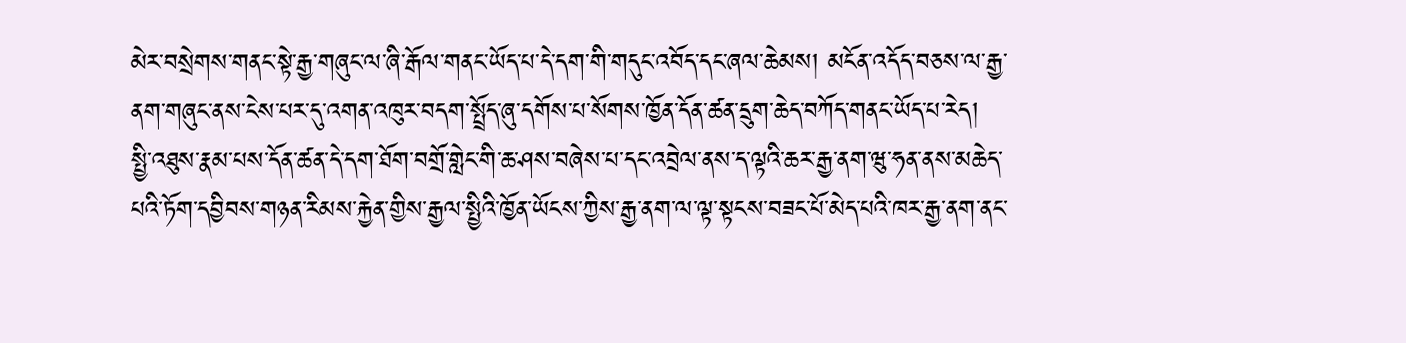མེར་བསྲེགས་གནང་སྟེ་རྒྱ་གཞུང་ལ་ཞི་རྒོལ་གནང་ཡོད་པ་དེ་དག་གི་གདུང་འབོད་དང་ཞལ་ཆེམས། མངོན་འདོད་བཅས་ལ་རྒྱ་ནག་གཞུང་ནས་ངེས་པར་དུ་འགན་འཁུར་བདག་སྤྲོད་ཞུ་དགོས་པ་སོགས་ཁྱོན་དོན་ཚན་དྲུག་ཆེད་བཀོད་གནང་ཡོད་པ་རེད།    སྤྱི་འཐུས་རྣམ་པས་དོན་ཚན་དེ་དག་ཐོག་བགྲོ་གླེང་གི་ཆ་ཤས་བཞེས་པ་དང་འབྲེལ་ནས་ད་ལྟའི་ཆར་རྒྱ་ནག་ཝུ་ཧན་ནས་མཆེད་པའི་ཏོག་དབྱིབས་གཉན་རིམས་རྐྱེན་གྱིས་རྒྱལ་སྤྱིའི་ཁྱོན་ཡོངས་ཀྱིས་རྒྱ་ནག་ལ་ལྟ་སྟངས་བཟང་པོ་མེད་པའི་ཁར་རྒྱ་ནག་ནང་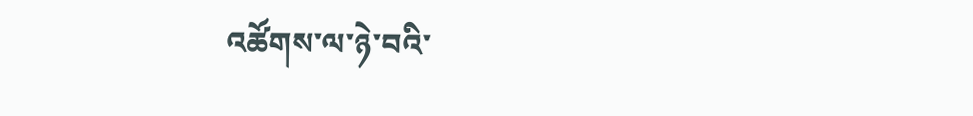འཚོགས་ལ་ཉེ་བའི་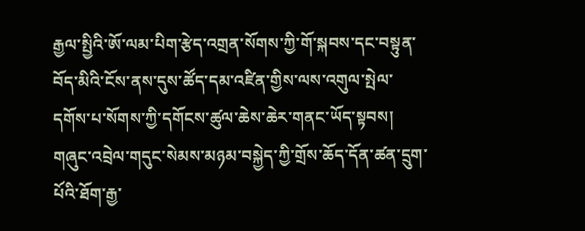རྒྱལ་སྤྱིའི་ཨོ་ལམ་པིག་རྩེད་འགྲན་སོགས་ཀྱི་གོ་སྐབས་དང་བསྟུན་བོད་མིའི་ངོས་ནས་དུས་ཚོད་དམ་འཛིན་གྱིས་ལས་འགུལ་སྤེལ་དགོས་པ་སོགས་ཀྱི་དགོངས་ཚུལ་ཆེས་ཆེར་གནང་ཡོད་སྟབས། གཞུང་འབྲེལ་གདུང་སེམས་མཉམ་བསྐྱེད་ཀྱི་གྲོས་ཆོད་དོན་ཚན་དྲུག་པོའི་ཐོག་རྒྱ་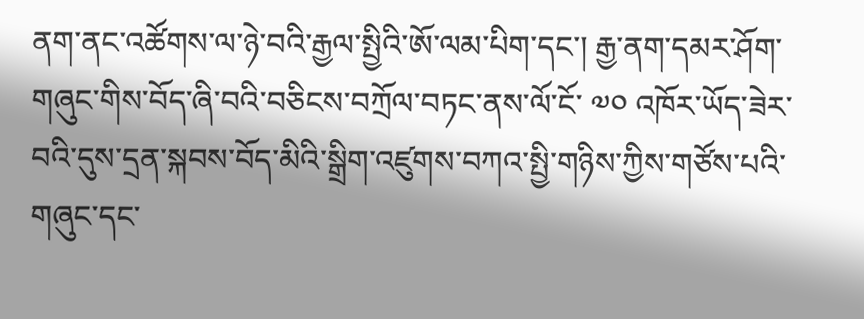ནག་ནང་འཚོགས་ལ་ཉེ་བའི་རྒྱལ་སྤྱིའི་ཨོ་ལམ་པིག་དང་། རྒྱ་ནག་དམར་ཤོག་གཞུང་གིས་བོད་ཞི་བའི་བཅིངས་བཀྲོལ་བཏང་ནས་ལོ་ངོ་ ༧༠ འཁོར་ཡོད་ཟེར་བའི་དུས་དྲན་སྐབས་བོད་མིའི་སྒྲིག་འཛུགས་བཀའ་སྤྱི་གཉིས་ཀྱིས་གཙོས་པའི་གཞུང་དང་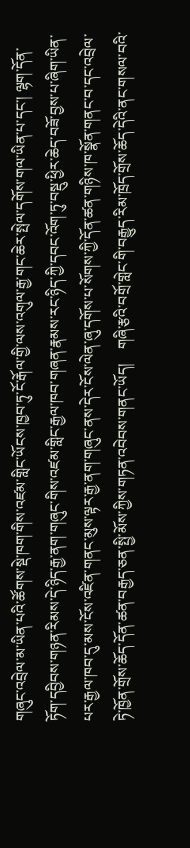གཞུང་འབྲེལ་མ་ཡིན་པའི་ཚོགས་སྡེ་ཁག་གིས་འཛམ་གླིང་ཡོངས་ཁྱབ་ཏུ་ངོ་རྒོལ་གྱི་ལས་འགུལ་རྒྱ་གང་ཆེར་སྤེལ་དགོས་གལ་ཡིན་པ་དང་། ལྷག་དོན་ཏོག་དབྱིབས་གཉན་རིམས་དེ་ཉིད་རྒྱ་ནག་གཞུང་གིས་འཛམ་གླིང་རྒྱལ་ཁབ་གཞན་རྣམས་རང་ཉིད་ཀྱི་དབང་འོག་ཏུ་བསྡུ་ཕྱིར་ཆེད་བཟོ་བྱས་པ་ཞིག་ཡིན་པར་རྒྱལ་ཁབ་དུ་མས་ངོས་འཛིན་གནང་མུས་ལྟར་རྒྱ་ནག་གཞུང་ནས་དེར་ངོས་ལེན་ཞུ་དགོས་པ་སོགས་ཀྱི་དོན་ཚན་གཉིས་ཁ་སྣོན་གནང་བ་དང་འབྲེལ་ཏེ་ཁྱོན་གྲོས་ཆོད་དོན་ཚན་བརྒྱད་ཅན་སྤྱི་མོས་ཀྱིས་གཏན་འབེབས་གནང་ཡོད།    གཞི་རྩའི་བགྲོ་གླེང་གི་བརྒྱུད་རིམ་ཁྲོད་གྲོས་ཆོད་དེའི་ནང་གསལ་བའི་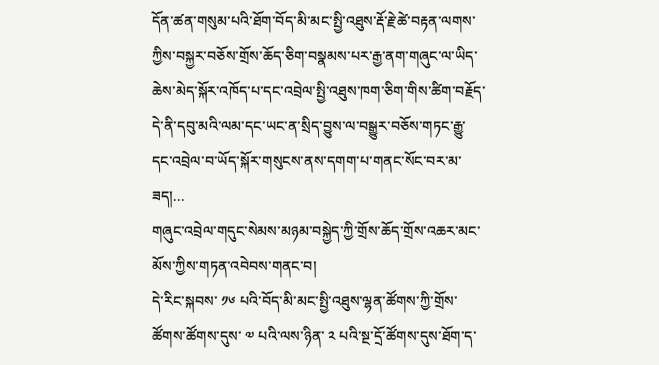དོན་ཚན་གསུམ་པའི་ཐོག་བོད་མི་མང་སྤྱི་འཐུས་རྡོ་རྗེ་ཚེ་བརྟན་ལགས་ཀྱིས་བསྐྱར་བཅོས་གྲོས་ཆོད་ཅིག་བསྣམས་པར་རྒྱ་ནག་གཞུང་ལ་ཡིད་ཆེས་མེད་སྐོར་འཁོད་པ་དང་འབྲེལ་སྤྱི་འཐུས་ཁག་ཅིག་གིས་ཚིག་བརྗོད་དེ་ནི་དབུ་མའི་ལམ་དང་ཡང་ན་སྲིད་བྱུས་ལ་བསྒྱུར་བཅོས་གཏང་རྒྱུ་དང་འབྲེལ་བ་ཡོད་སྐོར་གསུངས་ནས་དགག་པ་གནང་སོང་བར་མ་ཟད།...
གཞུང་འབྲེལ་གདུང་སེམས་མཉམ་བསྐྱེད་ཀྱི་གྲོས་ཆོད་གྲོས་འཆར་མང་མོས་ཀྱིས་གཏན་འབེབས་གནང་བ།
དེ་རིང་སྐབས་ ༡༦ པའི་བོད་མི་མང་སྤྱི་འཐུས་ལྷན་ཚོགས་ཀྱི་གྲོས་ཚོགས་ཚོགས་དུས་ ༧ པའི་ལས་ཉིན་ ༢ པའི་སྔ་དྲོ་ཚོགས་དུས་ཐོག་ད་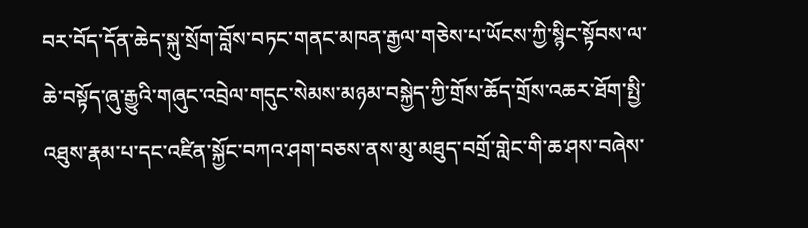བར་བོད་དོན་ཆེད་སྐུ་སྲོག་བློས་བཏང་གནང་མཁན་རྒྱལ་གཅེས་པ་ཡོངས་ཀྱི་སྙིང་སྟོབས་ལ་ཆེ་བསྟོད་ཞུ་རྒྱུའི་གཞུང་འབྲེལ་གདུང་སེམས་མཉམ་བསྐྱེད་ཀྱི་གྲོས་ཆོད་གྲོས་འཆར་ཐོག་སྤྱི་འཐུས་རྣམ་པ་དང་འཛིན་སྐྱོང་བཀའ་ཤག་བཅས་ནས་མུ་མཐུད་བགྲོ་གླེང་གི་ཆ་ཤས་བཞེས་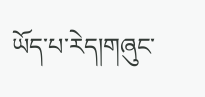ཡོད་པ་རེད།གཞུང་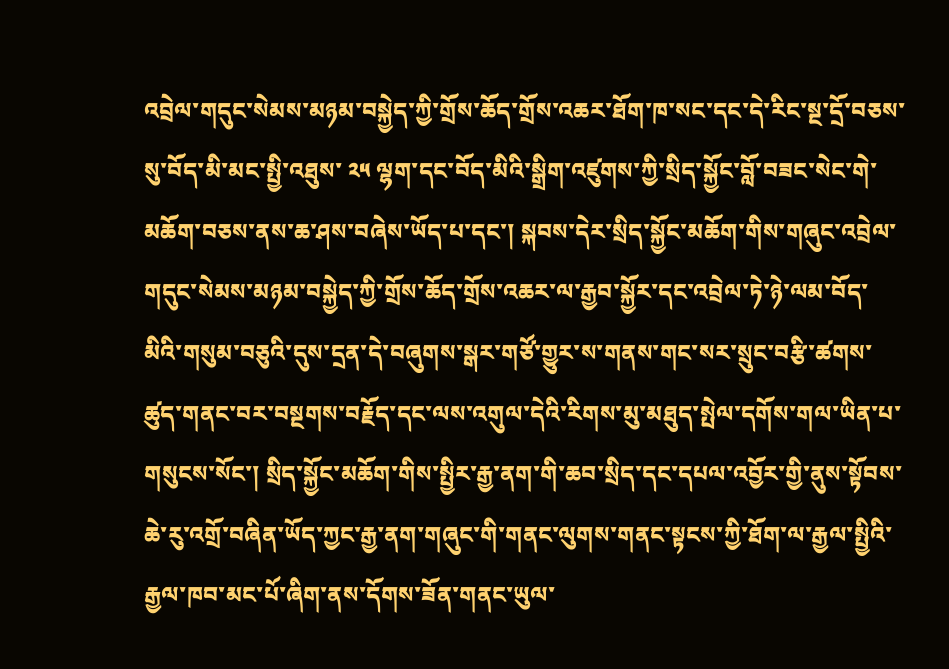འབྲེལ་གདུང་སེམས་མཉམ་བསྐྱེད་ཀྱི་གྲོས་ཆོད་གྲོས་འཆར་ཐོག་ཁ་སང་དང་དེ་རིང་སྔ་དྲོ་བཅས་སུ་བོད་མི་མང་སྤྱི་འཐུས་ ༢༥ ལྷག་དང་བོད་མིའི་སྒྲིག་འཛུགས་ཀྱི་སྲིད་སྐྱོང་བློ་བཟང་སེང་གེ་མཆོག་བཅས་ནས་ཆ་ཤས་བཞེས་ཡོད་པ་དང་། སྐབས་དེར་སྲིད་སྐྱོང་མཆོག་གིས་གཞུང་འབྲེལ་གདུང་སེམས་མཉམ་བསྐྱེད་ཀྱི་གྲོས་ཆོད་གྲོས་འཆར་ལ་རྒྱབ་སྐྱོར་དང་འབྲེལ་ཏེ་ཉེ་ལམ་བོད་མིའི་གསུམ་བཅུའི་དུས་དྲན་དེ་བཞུགས་སྒར་གཙོ་གྱུར་ས་གནས་གང་སར་སྲུང་བརྩི་ཚགས་ཚུད་གནང་བར་བསྔགས་བརྗོད་དང་ལས་འགུལ་དེའི་རིགས་མུ་མཐུད་སྤེལ་དགོས་གལ་ཡིན་པ་གསུངས་སོང་། སྲིད་སྐྱོང་མཆོག་གིས་སྤྱིར་རྒྱ་ནག་གི་ཆབ་སྲིད་དང་དཔལ་འབྱོར་གྱི་ནུས་སྟོབས་ཆེ་རུ་འགྲོ་བཞིན་ཡོད་ཀྱང་རྒྱ་ནག་གཞུང་གི་གནང་ལུགས་གནང་སྟངས་ཀྱི་ཐོག་ལ་རྒྱལ་སྤྱིའི་རྒྱལ་ཁབ་མང་པོ་ཞིག་ནས་དོགས་ཟོན་གནང་ཡུལ་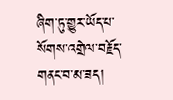ཞིག་ཏུ་གྱུར་ཡོད་པ་སོགས་འགྲེལ་བརྗོད་གནང་བ་མ་ཟད།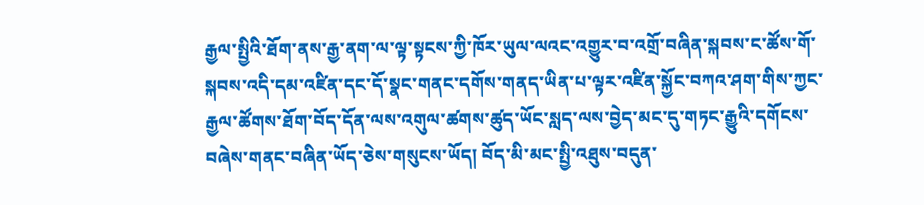རྒྱལ་སྤྱིའི་ཐོག་ནས་རྒྱ་ནག་ལ་ལྟ་སྟངས་ཀྱི་ཁོར་ཡུལ་ལའང་འགྱུར་བ་འགྲོ་བཞིན་སྐབས་ང་ཚོས་གོ་སྐབས་འདི་དམ་འཛིན་དང་དོ་སྣང་གནང་དགོས་གནད་ཡིན་པ་ལྟར་འཛིན་སྐྱོང་བཀའ་ཤག་གིས་ཀྱང་རྒྱལ་ཚོགས་ཐོག་བོད་དོན་ལས་འགུལ་ཚགས་ཚུད་ཡོང་སླད་ལས་བྱེད་མང་དུ་གཏང་རྒྱུའི་དགོངས་བཞེས་གནང་བཞིན་ཡོད་ཅེས་གསུངས་ཡོད། བོད་མི་མང་སྤྱི་འཐུས་བདུན་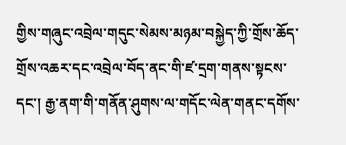གྱིས་གཞུང་འབྲེལ་གདུང་སེམས་མཉམ་བསྐྱེད་ཀྱི་གྲོས་ཆོད་གྲོས་འཆར་དང་འབྲེལ་བོད་ནང་གི་ཛ་དྲག་གནས་སྟངས་དང་། རྒྱ་ནག་གི་གནོན་ཤུགས་ལ་གདོང་ལེན་གནང་དགོས་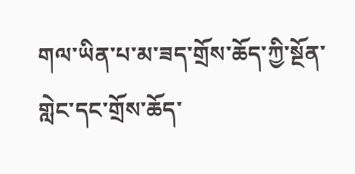གལ་ཡིན་པ་མ་ཟད་གྲོས་ཆོད་ཀྱི་སྔོན་གླེང་དང་གྲོས་ཆོད་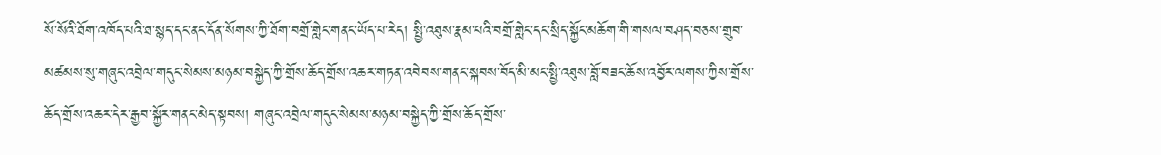སོ་སོའི་ཐོག་འཁོད་པའི་ཐ་སྙད་དང་ནང་དོན་སོགས་ཀྱི་ཐོག་བགྲོ་གླེང་གནང་ཡོད་པ་རེད། སྤྱི་འཐུས་རྣམ་པའི་བགྲོ་གླེང་དང་སྲིད་སྐྱོང་མཆོག་གི་གསལ་བཤད་བཅས་གྲུབ་མཚམས་སུ་གཞུང་འབྲེལ་གདུང་སེམས་མཉམ་བསྐྱེད་ཀྱི་གྲོས་ཆོད་གྲོས་འཆར་གཏན་འབེབས་གནང་སྐབས་བོད་མི་མང་སྤྱི་འཐུས་བློ་བཟང་ཆོས་འབྱོར་ལགས་ཀྱིས་གྲོས་ཆོད་གྲོས་འཆར་དེར་རྒྱབ་སྐྱོར་གནང་མེད་སྟབས། གཞུང་འབྲེལ་གདུང་སེམས་མཉམ་བསྐྱེད་ཀྱི་གྲོས་ཆོད་གྲོས་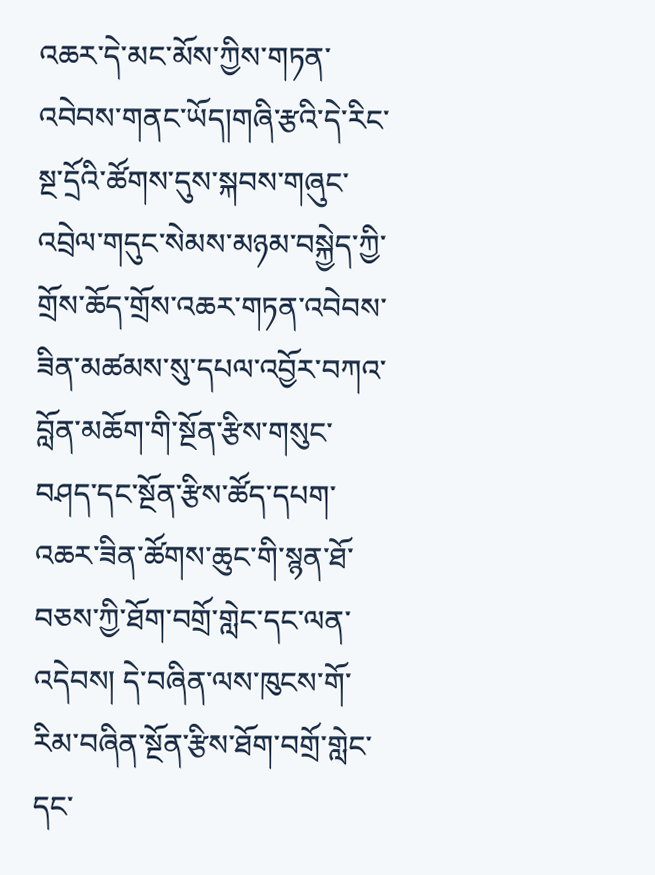འཆར་དེ་མང་མོས་ཀྱིས་གཏན་འབེབས་གནང་ཡོད།གཞི་རྩའི་དེ་རིང་སྔ་དྲོའི་ཚོགས་དུས་སྐབས་གཞུང་འབྲེལ་གདུང་སེམས་མཉམ་བསྐྱེད་ཀྱི་གྲོས་ཆོད་གྲོས་འཆར་གཏན་འབེབས་ཟིན་མཚམས་སུ་དཔལ་འབྱོར་བཀའ་བློན་མཆོག་གི་སྔོན་རྩིས་གསུང་བཤད་དང་སྔོན་རྩིས་ཚོད་དཔག་འཆར་ཟིན་ཚོགས་ཆུང་གི་སྙན་ཐོ་བཅས་ཀྱི་ཐོག་བགྲོ་གླེང་དང་ལན་འདེབས། དེ་བཞིན་ལས་ཁུངས་གོ་རིམ་བཞིན་སྔོན་རྩིས་ཐོག་བགྲོ་གླེང་དང་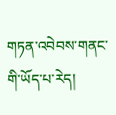གཏན་འབེབས་གནང་གི་ཡོད་པ་རེད།